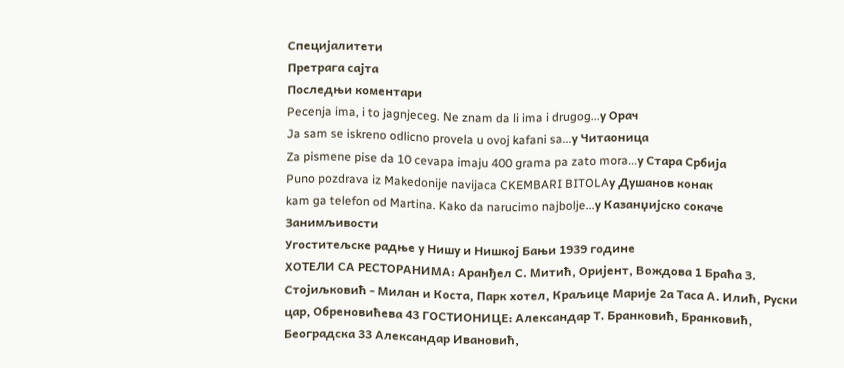Специјалитети
Претрага сајта
Последњи коментари
Pecenja ima, i to jagnjeceg. Ne znam da li ima i drugog...у Орач
Ja sam se iskreno odlicno provela u ovoj kafani sa...у Читаоница
Za pismene pise da 10 cevapa imaju 400 grama pa zato mora...у Стара Србија
Puno pozdrava iz Makedonije navijaca CKEMBARI BITOLAу Душанов конак
kam ga telefon od Martina. Kako da narucimo najbolje...у Казанџијско сокаче
Занимљивости
Угоститељске радње у Нишу и Нишкој Бањи 1939 године
ХОТЕЛИ СА РЕСТОРАНИМА: Аранђел С. Митић, Оријент, Вождова 1 Браћа З. Стојиљковић - Милан и Коста, Парк хотел, Краљице Марије 2а Таса А. Илић, Руски цар, Обреновићева 43 ГОСТИОНИЦЕ: Александар Т. Бранковић, Бранковић, Београдска 33 Александар Ивановић,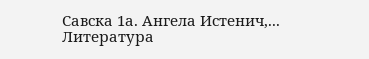Савска 1а. Ангела Истенич,...
Литература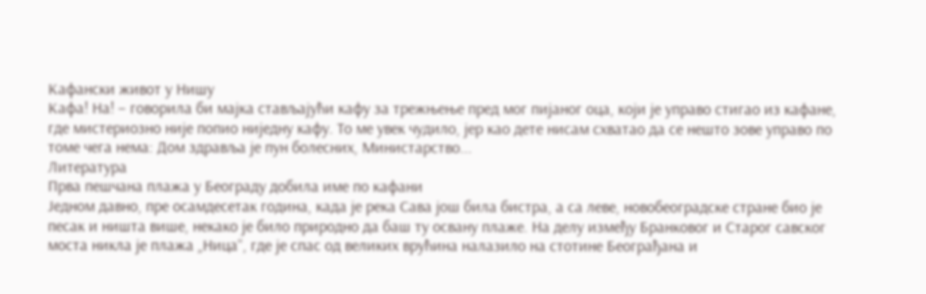Кафански живот у Нишу
Кафа! На! – говорила би мајка стављајући кафу за трежњење пред мог пијаног оца, који је управо стигао из кафане, где мистериозно није попио ниједну кафу. То ме увек чудило, јер као дете нисам схватао да се нешто зове управо по томе чега нема: Дом здравља је пун болесних, Министарство...
Литература
Прва пешчана плажа у Београду добила име по кафани
Једном давно, пре осамдесетак година, када је река Сава још била бистра, а са леве, новобеоградске стране био је песак и ништа више, некако је било природно да баш ту освану плаже. На делу између Бранковог и Старог савског моста никла је плажа „Ница“, где је спас од великих врућина налазило на стотине Београђана и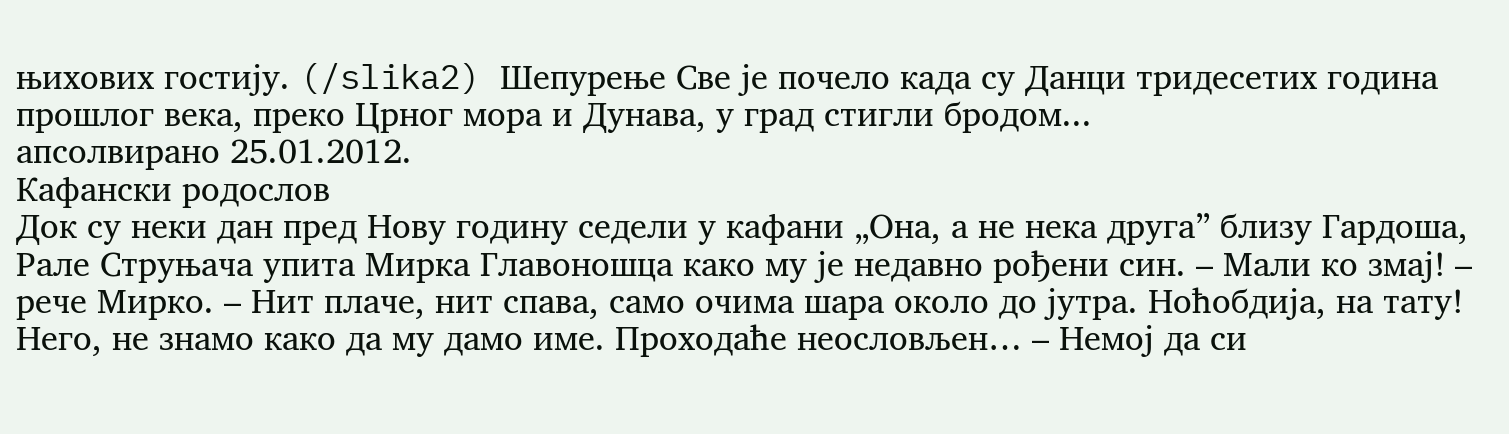њихових гостију. (/slika2) Шепурење Све је почело када су Данци тридесетих година прошлог века, преко Црног мора и Дунава, у град стигли бродом...
апсолвирано 25.01.2012.
Кафански родослов
Док су неки дан пред Нову годину седели у кафани „Она, а не нека друга” близу Гардоша, Рале Струњача упита Мирка Главоношца како му је недавно рођени син. – Мали ко змај! – рече Мирко. – Нит плаче, нит спава, само очима шара около до јутра. Ноћобдија, на тату! Него, не знамо како да му дамо име. Проходаће неословљен… – Немој да си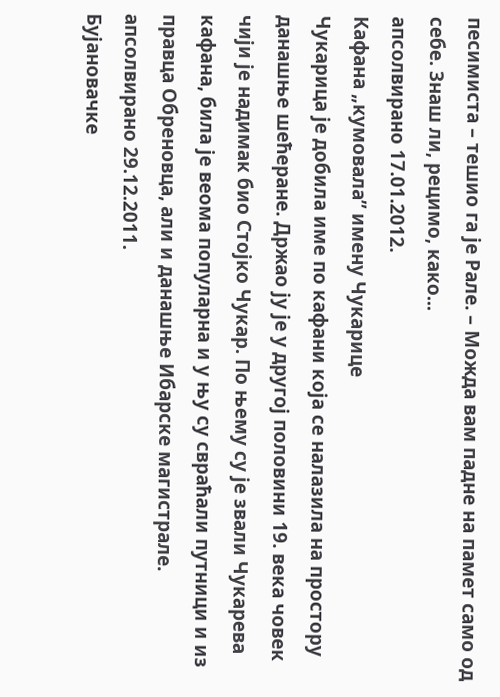песимиста – тешио га је Рале. – Можда вам падне на памет само од себе. Знаш ли, рецимо, како...
апсолвирано 17.01.2012.
Кафана „кумовала” имену Чукарице
Чукарица је добила име по кафани која се налазила на простору данашње шећеране. Држао ју је у другој половини 19. века човек чији је надимак био Стојко Чукар. По њему су је звали Чукарева кафана, била је веома популарна и у њу су свраћали путници и из правца Обреновца, али и данашње Ибарске магистрале.
апсолвирано 29.12.2011.
Бујановачке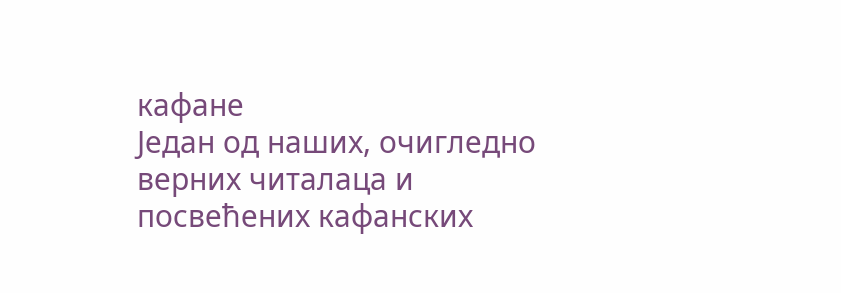кафане
Један од наших, очигледно верних читалаца и посвећених кафанских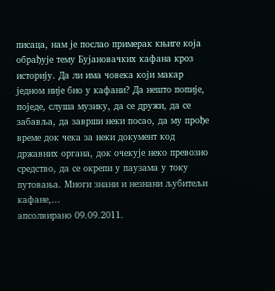писаца, нам је послао примерак књиге која обрађује тему Бујановачких кафана кроз историју. Да ли има човека који макар једном није био у кафани? Да нешто попије, поједе, слуша музику, да се дружи, да се забавља, да заврши неки посао, да му прође време док чека за неки документ код државних органа, док очекује неко превозно средство, да се окрепи у паузама у току путовања. Многи знани и незнани љубитељи кафане,...
апсолвирано 09.09.2011.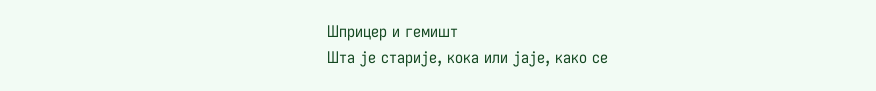Шприцер и гемишт
Шта је старије, кока или јаје, како се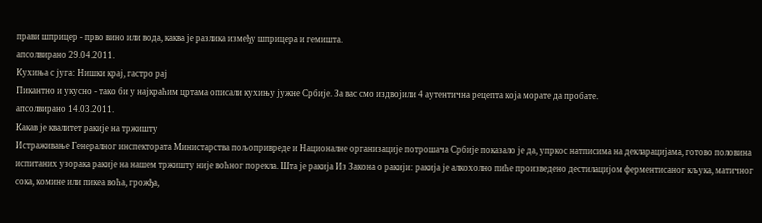прави шприцер - прво вино или вода, каква је разлика између шприцера и гемишта.
апсолвирано 29.04.2011.
Кухиња с југа: Нишки крај, гастро рај
Пикантно и укусно - тако би у најкраћим цртама описали кухињу јужне Србије. За вас смо издвојили 4 аутентична рецепта која морате да пробате.
апсолвирано 14.03.2011.
Какав је квалитет ракије на тржишту
Истраживање Генералног инспектората Министарства пољопривреде и Националне организације потрошача Србије показало је да, упркос натписима на декларацијама, готово половина испитаних узорака ракијe на нашем тржишту није воћног порекла. Шта је ракија Из Закона о ракији: ракија је алкохолно пиће произведено дестилацијом ферментисаног кљука, матичног сока, комине или пикеа воћа, грожђа,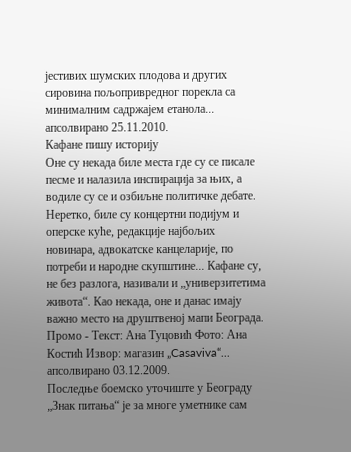јестивих шумских плодова и других сировина пољопривредног порекла са минималним садржајем етанола...
апсолвирано 25.11.2010.
Кафане пишу историју
Оне су некада биле места где су се писале песме и налазила инспирација за њих, а водиле су се и озбиљне политичке дебате. Неретко, биле су концертни подијум и оперске куће, редакције најбољих новинара, адвокатске канцеларије, по потреби и народне скупштине... Кафане су, не без разлога, називали и „универзитетима живота“. Као некада, оне и данас имају важно место на друштвеној мапи Београда. Промо - Текст: Ана Туцовић Фото: Ана Костић Извор: магазин „Casaviva“...
апсолвирано 03.12.2009.
Последње боемско уточиште у Београду
„Знак питања“ је за многе уметнике сам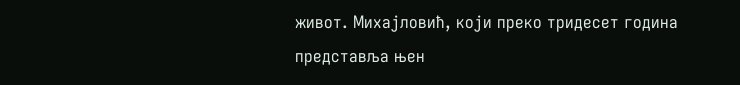живот. Михајловић, који преко тридесет година представља њен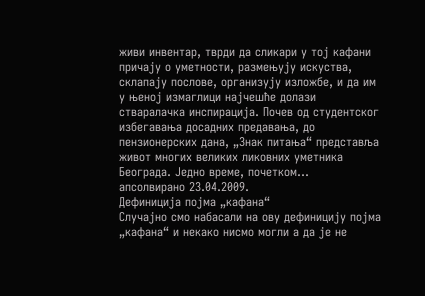живи инвентар, тврди да сликари у тој кафани причају о уметности, размењују искуства, склапају послове, организују изложбе, и да им у њеној измаглици најчешће долази стваралачка инспирација. Почев од студентског избегавања досадних предавања, до пензионерских дана, „Знак питања“ представља живот многих великих ликовних уметника Београда. Једно време, почетком...
апсолвирано 23.04.2009.
Дефиниција појма „кафана“
Случајно смо набасали на ову дефиницију појма „кафана“ и некако нисмо могли а да је не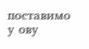поставимо у ову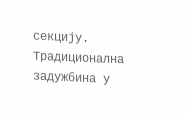секцију. Традиционална задужбина у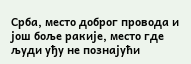Срба, место доброг провода и још боље ракије, место где људи уђу не познајући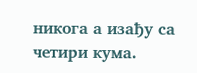никога а изађу са четири кума.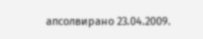апсолвирано 23.04.2009.